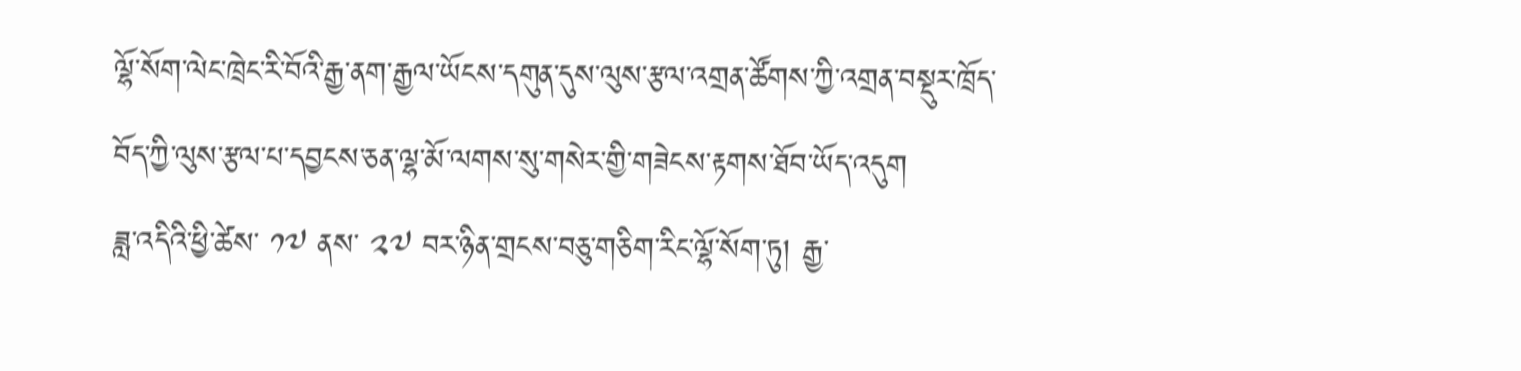ལྷོ་སོག་ལེང་ཁྲེང་རི་བོའི་རྒྱ་ནག་རྒྱལ་ཡོངས་དགུན་དུས་ལུས་རྩལ་འགྲན་ཚོགས་ཀྱི་འགྲན་བསྡུར་ཁྲོད་བོད་ཀྱི་ལུས་རྩལ་པ་དབྱངས་ཅན་ལྷ་མོ་ལགས་སུ་གསེར་གྱི་གཟེངས་རྟགས་ཐོབ་ཡོད་འདུག
ཟླ་འདིའི་ཕྱི་ཚེས་ ༡༧ ནས་ ༢༧ བར་ཉིན་གྲངས་བཅུ་གཅིག་རིང་ལྷོ་སོག་ཏུ། རྒྱ་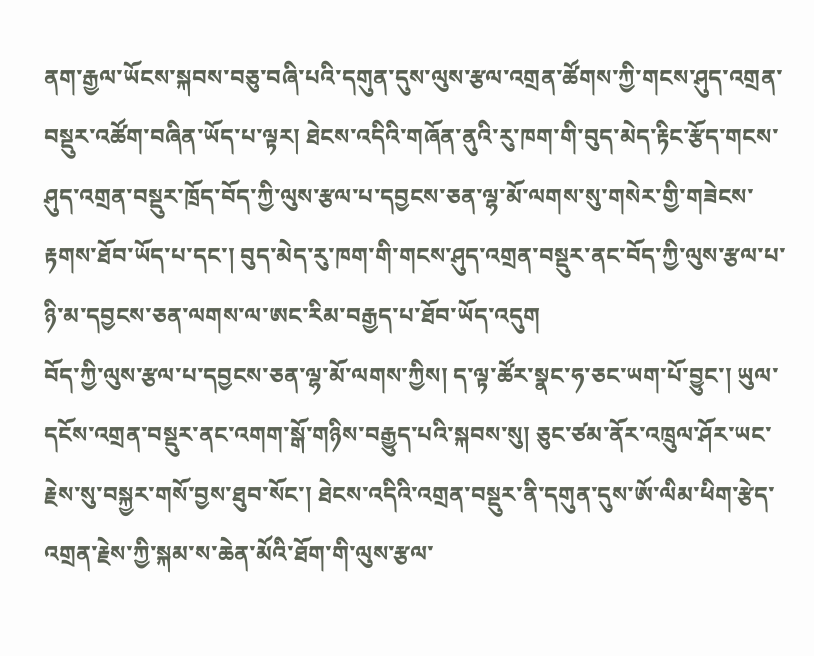ནག་རྒྱལ་ཡོངས་སྐབས་བཅུ་བཞི་པའི་དགུན་དུས་ལུས་རྩལ་འགྲན་ཚོགས་ཀྱི་གངས་ཤུད་འགྲན་བསྡུར་འཚོག་བཞིན་ཡོད་པ་ལྟར། ཐེངས་འདིའི་གཞོན་ནུའི་རུ་ཁག་གི་བུད་མེད་རྟིང་རྩོད་གངས་ཤུད་འགྲན་བསྡུར་ཁྲོད་བོད་ཀྱི་ལུས་རྩལ་པ་དབྱངས་ཅན་ལྷ་མོ་ལགས་སུ་གསེར་གྱི་གཟེངས་རྟགས་ཐོབ་ཡོད་པ་དང་། བུད་མེད་རུ་ཁག་གི་གངས་ཤུད་འགྲན་བསྡུར་ནང་བོད་ཀྱི་ལུས་རྩལ་པ་ཉི་མ་དབྱངས་ཅན་ལགས་ལ་ཨང་རིམ་བརྒྱད་པ་ཐོབ་ཡོད་འདུག
བོད་ཀྱི་ལུས་རྩལ་པ་དབྱངས་ཅན་ལྷ་མོ་ལགས་ཀྱིས། ད་ལྟ་ཚོར་སྣང་ཧ་ཅང་ཡག་པོ་བྱུང་། ཡུལ་དངོས་འགྲན་བསྡུར་ནང་འགག་སྒོ་གཉིས་བརྒྱུད་པའི་སྐབས་སུ། ཅུང་ཙམ་ནོར་འཁྲུལ་ཤོར་ཡང་རྗེས་སུ་བསྐྱར་གསོ་བྱས་ཐུབ་སོང་། ཐེངས་འདིའི་འགྲན་བསྡུར་ནི་དགུན་དུས་ཨོ་ལིམ་ཕིག་རྩེད་འགྲན་རྗེས་ཀྱི་སྐམ་ས་ཆེན་མོའི་ཐོག་གི་ལུས་རྩལ་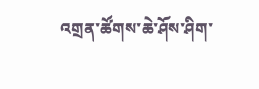འགྲན་ཚོགས་ཆེ་ཤོས་ཤིག་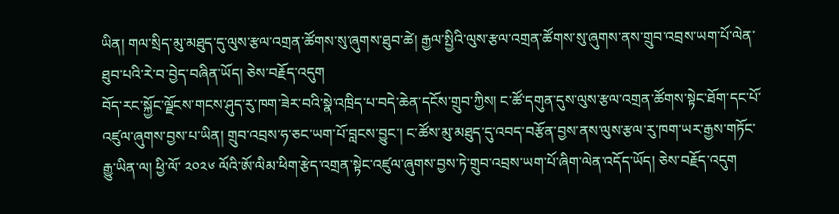ཡིན། གལ་སྲིད་མུ་མཐུད་དུ་ལུས་རྩལ་འགྲན་ཚོགས་སུ་ཞུགས་ཐུབ་ཚེ། རྒྱལ་སྤྱིའི་ལུས་རྩལ་འགྲན་ཚོགས་སུ་ཞུགས་ནས་གྲུབ་འབྲས་ཡག་པོ་ལེན་ཐུབ་པའི་རེ་བ་བྱེད་བཞིན་ཡོད། ཅེས་བརྗོད་འདུག
བོད་རང་སྐྱོང་ལྗོངས་གངས་ཤུད་རུ་ཁག་ཟེར་བའི་སྣེ་འཁྲིད་པ་བདེ་ཆེན་དངོས་གྲུབ་ཀྱིས། ང་ཚོ་དགུན་དུས་ལུས་རྩལ་འགྲན་ཚོགས་སྟེང་ཐོག་དང་པོ་འཛུལ་ཞུགས་བྱས་པ་ཡིན། གྲུབ་འབྲས་ཧ་ཅང་ཡག་པོ་བླངས་བྱུང་། ང་ཚོས་མུ་མཐུད་དུ་འབད་བརྩོན་བྱས་ནས་ལུས་རྩལ་རུ་ཁག་ཡར་རྒྱས་གཏོང་རྒྱུ་ཡིན་ལ། ཕྱི་ལོ་ ༢༠༢༦ ལོའི་ཨོ་ལིམ་ཕིག་རྩེད་འགྲན་སྟེང་འཛུལ་ཞུགས་བྱས་ཏེ་གྲུབ་འབྲས་ཡག་པོ་ཞིག་ལེན་འདོད་ཡོད། ཅེས་བརྗོད་འདུག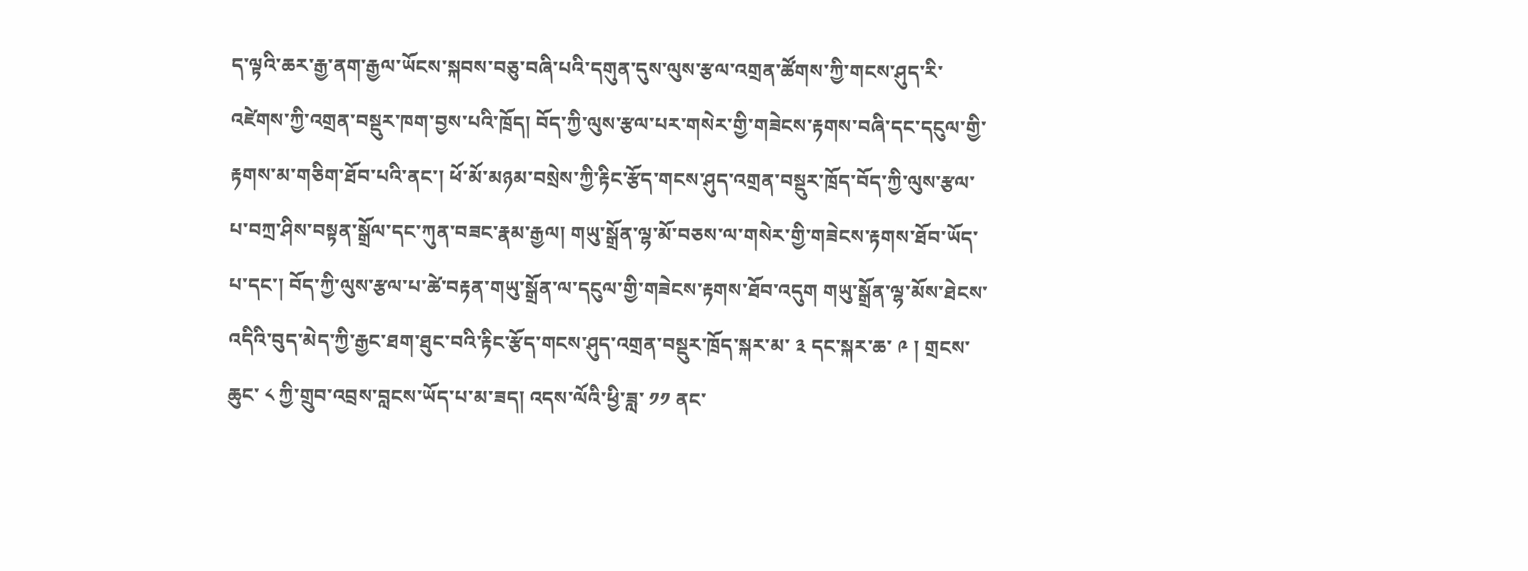ད་ལྟའི་ཆར་རྒྱ་ནག་རྒྱལ་ཡོངས་སྐབས་བཅུ་བཞི་པའི་དགུན་དུས་ལུས་རྩལ་འགྲན་ཚོགས་ཀྱི་གངས་ཤུད་རི་འཛེགས་ཀྱི་འགྲན་བསྡུར་ཁག་བྱས་པའི་ཁྲོད། བོད་ཀྱི་ལུས་རྩལ་པར་གསེར་གྱི་གཟེངས་རྟགས་བཞི་དང་དངུལ་གྱི་རྟགས་མ་གཅིག་ཐོབ་པའི་ནང་། ཕོ་མོ་མཉམ་བསྲེས་ཀྱི་རྟིང་རྩོད་གངས་ཤུད་འགྲན་བསྡུར་ཁྲོད་བོད་ཀྱི་ལུས་རྩལ་པ་བཀྲ་ཤིས་བསྟན་སྒྲོལ་དང་ཀུན་བཟང་རྣམ་རྒྱལ། གཡུ་སྒྲོན་ལྷ་མོ་བཅས་ལ་གསེར་གྱི་གཟེངས་རྟགས་ཐོབ་ཡོད་པ་དང་། བོད་ཀྱི་ལུས་རྩལ་པ་ཚེ་བརྟན་གཡུ་སྒྲོན་ལ་དངུལ་གྱི་གཟེངས་རྟགས་ཐོབ་འདུག གཡུ་སྒྲོན་ལྷ་མོས་ཐེངས་འདིའི་བུད་མེད་ཀྱི་རྒྱང་ཐག་ཐུང་བའི་རྟིང་རྩོད་གངས་ཤུད་འགྲན་བསྡུར་ཁྲོད་སྐར་མ་ ༣ དང་སྐར་ཆ་ ༩ ། གྲངས་ཆུང་ ༨ ཀྱི་གྲུབ་འབྲས་བླངས་ཡོད་པ་མ་ཟད། འདས་ལོའི་ཕྱི་ཟླ་ ༡༡ ནང་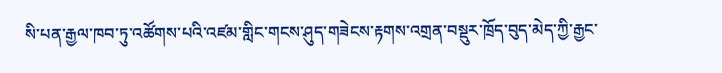སི་པན་རྒྱལ་ཁབ་ཏུ་འཚོགས་པའི་འཛམ་གླིང་གངས་ཤུད་གཟེངས་རྟགས་འགྲན་བསྡུར་ཁྲོད་བུད་མེད་ཀྱི་རྒྱང་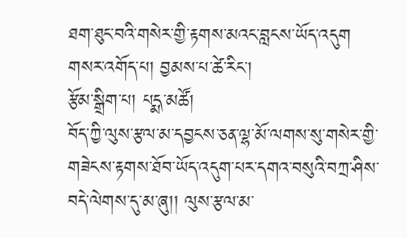ཐག་ཐུང་བའི་གསེར་གྱི་རྟགས་མའང་བླངས་ཡོད་འདུག
གསར་འགོད་པ། བྱམས་པ་ཚེ་རིང་།
རྩོམ་སྒྲིག་པ། པདྨ་མཚོ།
བོད་ཀྱི་ལུས་རྩལ་མ་དབྱངས་ཅན་ལྷ་མོ་ལགས་སུ་གསེར་གྱི་གཟེངས་རྟགས་ཐོབ་ཡོད་འདུག་པར་དགའ་བསུའི་བཀྲ་ཤིས་བདེ་ལེགས་དུ་མ་ཞུ།། ལུས་རྩལ་མ་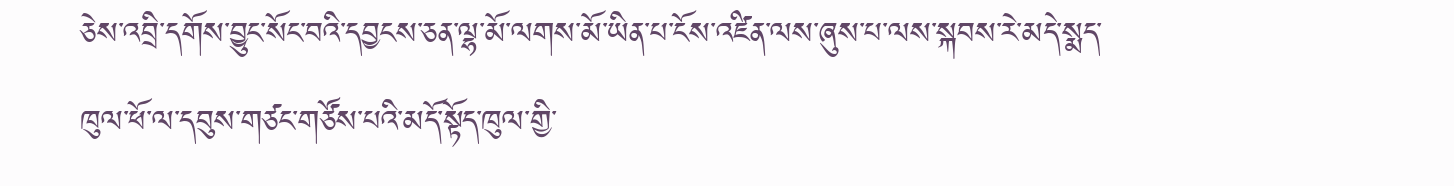ཅེས་འབྲི་དགོས་བྱུང་སོང་བའི་དབྱངས་ཅན་ལྷ་མོ་ལགས་མོ་ཡིན་པ་ངོས་འཛིན་ལས་ཞུས་པ་ལས་སྐབས་རེ་མདེ་སྨད་ཁུལ་ཕོ་ལ་དབུས་གཙང་གཙོས་པའི་མདོ་སྟོད་ཁུལ་གྱི་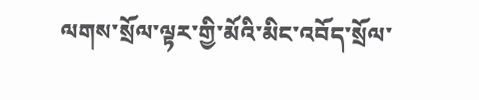ལགས་སྲོལ་ལྟར་གྱི་མོའི་མིང་འབོད་སྲོལ་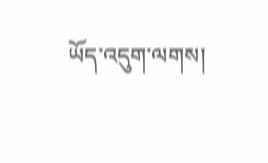ཡོད་འདུག་ལགས།